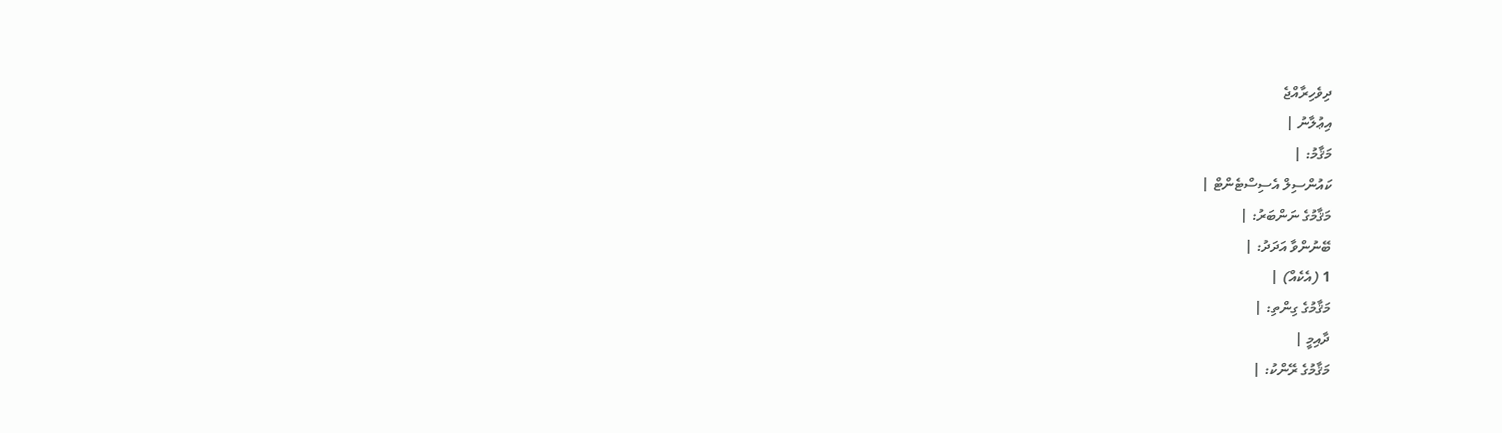ދިވެހިރާއްޖެ
އިޢުލާނު |
މަޤާމު: |
ކައުންސިލް އެސިސްޓެންޓް |
މަޤާމުގެ ނަންބަރު: |
ބޭނުންވާ އަދަދު: |
1 (އެކެއް) |
މަޤާމުގެ ގިންތި: |
ދާއިމީ |
މަޤާމުގެ ރޭންކު: |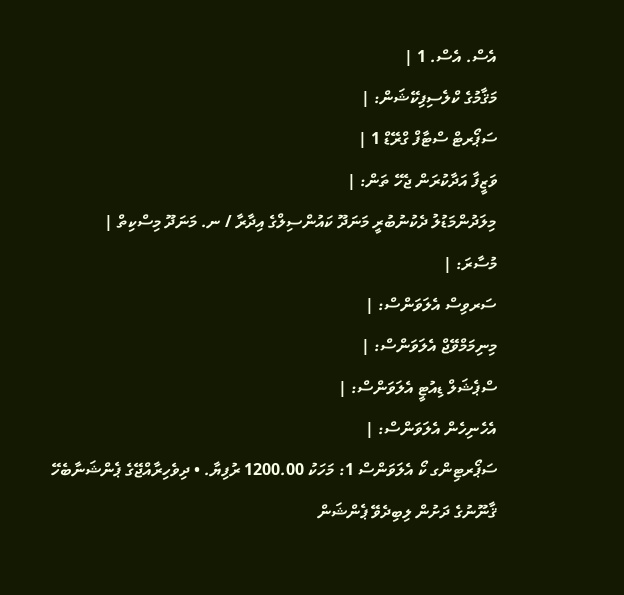އެސް. އެސް. 1 |
މަޤާމުގެ ކްލެސިފިކޭޝަން: |
ސަޕޯރޓް ސްޓާފް ގްރޭޑް 1 |
ވަޒީފާ އަދާކުރަން ޖެހޭ ތަން: |
މިލަދުންމަޑުލު ދެކުނުބުރީ މަނަދޫ ކައުންސިލްގެ އިދާރާ / ނ. މަނަދޫ މިސްކިތް |
މުސާރަ: |
ސަރވިސް އެލަވަންސް: |
މިނިމަމްވޭޖް އެލަވަންސް: |
ސްޕެޝަލް ޑިއުޓީ އެލަވަންސް: |
އެހެނިހެން އެލަވަންސް: |
ސަޕޯރޓިންގ ކޯ އެލަވަންސް 1: މަހަކު 1200.00 ރުފިޔާ. • ދިވެހިރާއްޖޭގެ ޕެންޝަނާބެހޭ ޤާނޫނުގެ ދަށުން ލިބިދެވޭ ޕެންޝަން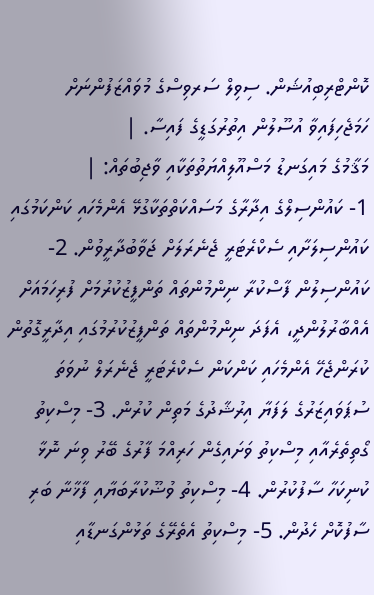ކޮންޓްރިބިއުޝަން. ސިވިލް ސަރވިސްގެ މުވައްޒަފުންނަށް ހަމަޖެހިފައިވާ އުސޫލުން އިތުރުގަޑީގެ ފައިސާ. |
މަޤާމުގެ މައިގަނޑު މަސްއޫލިއްޔަތުތަކާއި ވާޖިބުތައް: |
1- ކައުންސިލްގެ އިދާރާގެ މަސައްކަތްތަކާގުޅޭ އެންމެހައި ކަންކަމުގައި ކައުންސިލަށާއި ސެކްރެޓަރީ ޖެނެރަލަށް ޖަވާބުދާރީވުން. 2- ކައުންސިލުން ފާސްކުރާ ނިންމުންތައް ތަންފީޒުކުރުމަށް ފުރިހަމައަށް އެއްބާރުލުންދީ، އެފަދަ ނިންމުންތައް ތަންފީޒުކުރުމުގައި އިދާރީގޮތުން ކުރަންޖެހޭ އެންމެހައި ކަންކަން ސެކްރެޓަރީ ޖެނެރަލް ނުވަތަ ސުޕަވައިޒަރުގެ ލަފަޔާ އިރުޝާދުގެ މަތިން ކުރުން. 3- މިސްކިތު ގޯތިތެރެއާއި މިސްކިތު ވަށައިގެން ހަރިއްމަ ފާރުގެ ބޭރު ވިނަ ނޮޅާ ކުނިކަހާ ސާފުކުރުން. 4- މިސްކިތު ވުޟޫކުރާބަޔާއި ފާޚާނާ ބަރި ސާފުކޮށް ހެދުން. 5- މިސްކިތު އެތެރޭގެ ތަޅުންގަނޑާއި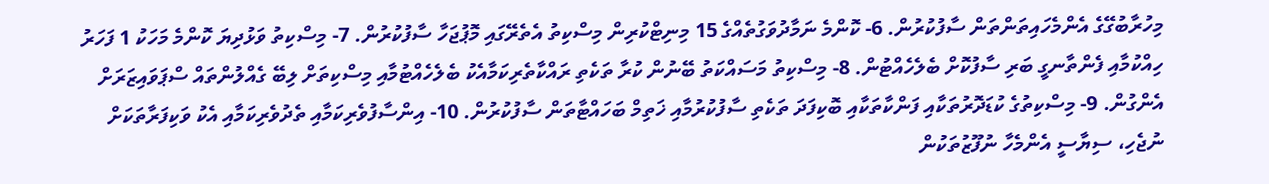މިހުރާބުގޭގެ އެންމެހައިތަންތަން ސާފުކުރުން. 6- ކޮންމެ ނަމާދުވަގުތެއްގެ 15 މިނިޓްކުރިން މިސްކިތު އެތެރޭގައި މޮޕުޖަހާ ސާފުކުރުން. 7- މިސްކިތު ވަޅުދިޔަ ކޮންމެ މަހަކު 1 ފަހަރު ހިއްކުމާއި ފެންތާނގީ ބަރި ސާފުކޮށް ބެލެހެއްޓުން. 8- މިސްކިތު މަސައްކަތު ބޭނުން ކުރާ ތަކެތި ރައްކާތެރިކަމާއެކު ބެލެހެއްޓުމާއި މިސްކިތަށް ލިބޭ ގެއްލުންތައް ސްޕަވައިޒަރަށް އެންގުން. 9- މިސްކިތުގެ ކުޑަދޮރުތަކާއި ފަންކާތަކާއި ބޮކިފަދަ ތަކެތި ސާފުކުރުމާއި ޚަތިމް ބަހައްޓާތަން ސާފުކުރުން. 10- އިންސާފުވެރިކަމާއި ތެދުވެރިކަމާއި އެކު ވަކިފަރާތަކަށް ނުޖެހި، ސިޔާސީ އެންމެހާ ނުފޫޒުތަކުން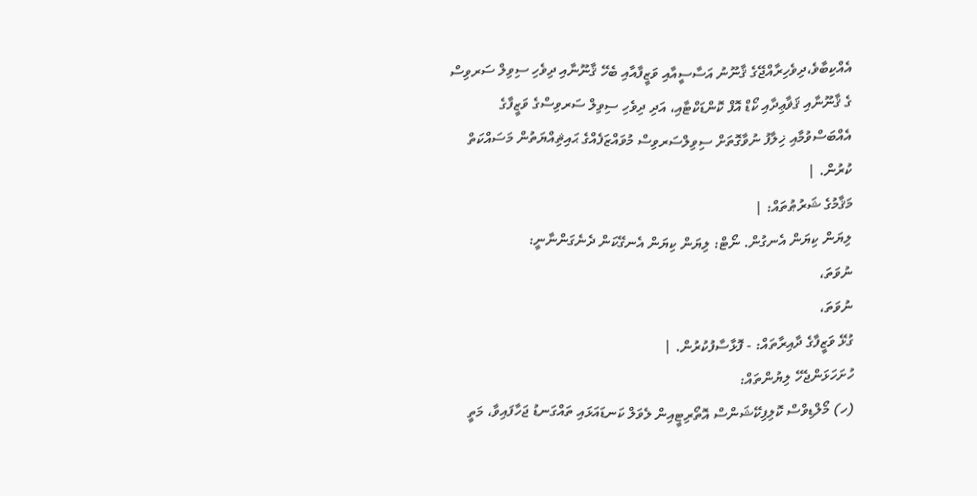އެއްކިބާވެ،ދިވެހިރާއްޖޭގެ ޤާނޫނު އަސާސީއާއި ވަޒީފާއާއި ބެހޭ ޤާނޫނާއި ދިވެހި ސިވިލް ސަރވިސް ގެ ޤާނޫނާއި ޤަޥާޢިދާއި ކޯޑް އޮފް ކޮންޑަކްޓާއި، އަދި ދިވެހި ސިވިލް ސަރވިސްގެ ވަޒީފާގެ އެއްބަސްވުމާއި ޚިލާފު ނުވާގޮތަށް ސިވިލްސަރވިސް މުވައްޒަފެއްގެ ޙައިޘިއްޔަތުން މަސައްކަތް ކުރުން. |
މަޤާމުގެ ޝަރުޠުތައް: |
ލިޔަން ކިޔަން އެނގުން. ނޯޓް: ލިޔަން ކިޔަން އެނގޭކަން ދެނެގަންނާނީ:
ނުވަތަ،
ނުވަތަ،
ގުޅޭ ވަޒީފާގެ ދާއިރާތައް: - ފޮޅާސާފުކުރުން. |
ހުށަހަޅަންޖެހޭ ލިޔުންތައް:
(ހ) މޯލްޑިވްސް ކޮލިފިކޭޝަންސް އޮތޯރިޓީއިން ލެވަލް ކަނޑައަޅައި ތައްގަނޑު ޖަހާފައިވާ، މަތީ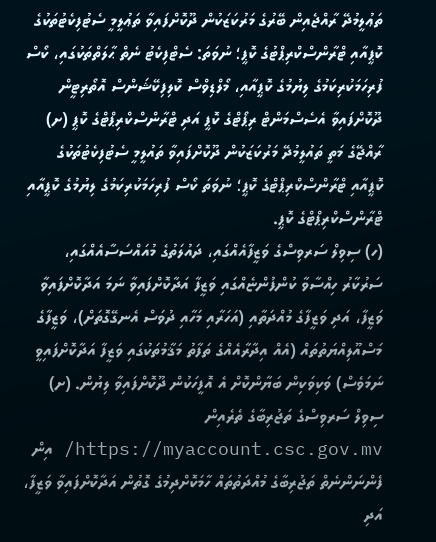ތަޢުލީމުދޭ ރާއްޖެއިން ބޭރުގެ މަރުކަޒަކުން ދޫކޮށްފައިވާ ތަޢުލީމީ ސެޓުފިކެޓުތަކުގެ ކޮޕީއާއި ޓްރާންސްކްރިޕްޓުގެ ކޮޕީ؛ ނުވަތަ: ސެޓްފިކެޓު ނެތް ޙާލަތްތަކުގައި، ކޯސް ފުރިހަމަކުރިކަމުގެ ލިޔުމުގެ ކޮޕީއާއި، މޯލްޑިވްސް ކޮލިފިކޭޝަންސް އޮތޯރިޓީން ދޫކޮށްފައިވާ އެސެސްމަންޓް ރިޕޯޓްގެ ކޮޕީ އަދި ޓްރާންސްކްރިޕްޓްގެ ކޮޕީ (ށ) ރާއްޖޭގެ މަތީ ތައުލީމުދޭ މަރުކަޒަކުން ދޫކޮށްފައިވާ ތައުލީމީ ސެޓުފިކެޓުތަކުގެ ކޮޕީއާއި ޓްރާންސްކްރިޕްޓްގެ ކޮޕީ؛ ނުވަތަ ކޯސް ފުރިހަމަކުރިކަމުގެ ލިޔުމުގެ ކޮޕީއާއި ޓްރާންސްކްރިޕްޓްގެ ކޮޕީ.
(ހ) ސިވިލް ސަރވިސްގެ ވަޒީފާއެއްގައި، ދައުލަތުގެ މުއައްސަސާއެއްގައި، ސަރުކާރު ހިއްސާވާ ކުންފުންޏެއްގައި ވަޒީފާ އަދާކޮށްފައިވާ ނަމަ އަދާކޮށްފައިވާ ވަޒީފާ، އަދި ވަޒީފާގެ މުއްދަތާއި (އަހަރާއި މަހާއި ދުވަސް އެނގޭގޮތަށް)، ވަޒީފާގެ މަސްއޫލިއްޔަތުތައް (އެއް އިދާރާއެއްގެ ތަފާތު މަޤާމުތަކުގައި ވަޒީފާ އަދާކޮށްފައިވީ ނަމަވެސް) ވަކިވަކިން ބަޔާންކޮށް އެ އޮފީހަކުން ދޫކޮށްފައިވާ ލިޔުން. (ށ) ސިވިލް ސަރވިސްގެ ތަޖުރިބާގެ ތެރެއިން https://myaccount.csc.gov.mv/ އިން ފެންނަންނެތް ތަޖުރިބާގެ މުއްދަތުތައް ހާމަކޮށްދިމުގެ ގޮތުން އަދާކޮށްފައިވާ ވަޒީފާ، އަދި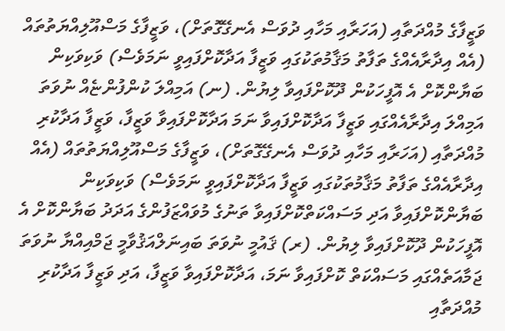ވަޒީފާގެ މުއްދަތާއި (އަހަރާއި މަހާއި ދުވަސް އެނގޭގޮތަށް)، ވަޒީފާގެ މަސްއޫލިއްޔަތުތައް (އެއް އިދާރާއެއްގެ ތަފާތު މަޤާމުތަކުގައި ވަޒީފާ އަދާކޮށްފައިވީ ނަމަވެސް) ވަކިވަކިން ބަޔާންކޮށް އެ އޮފީހަކުން ދޫކޮށްފައިވާ ލިޔުން. (ނ) އަމިއްލަ ކުންފުންޏެއް ނުވަތަ އަމިއްލަ އިދާރާއެއްގައި ވަޒީފާ އަދާކޮށްފައިވާ ނަމަ އަދާކޮށްފައިވާ ވަޒީފާ، ވަޒީފާ އަދާކުރި މުއްދަތާއި (އަހަރާއި މަހާއި ދުވަސް އެނގޭގޮތަށް)، ވަޒީފާގެ މަސްއޫލިއްޔަތުތައް (އެއް އިދާރާއެއްގެ ތަފާތު މަޤާމުތަކުގައި ވަޒީފާ އަދާކޮށްފައިވީ ނަމަވެސް) ވަކިވަކިން ބަޔާންކޮށްފައިވާ އަދި މަސައްކަތްކޮށްފައިވާ ތަނުގެ މުވައްޒަފުންގެ އަދަދު ބަޔާންކޮށް އެ އޮފީހަކުން ދޫކޮށްފައިވާ ލިޔުން. (ރ) ޤައުމީ ނުވަތަ ބައިނަލްއަޤުވާމީ ޖަމްއިއްޔާ ނުވަތަ ޖަމާއަތެއްގައި މަސައްކަތް ކޮށްފައިވާ ނަމަ، އަދާކޮށްފައިވާ ވަޒީފާ، އަދި ވަޒީފާ އަދާކުރި މުއްދަތާއި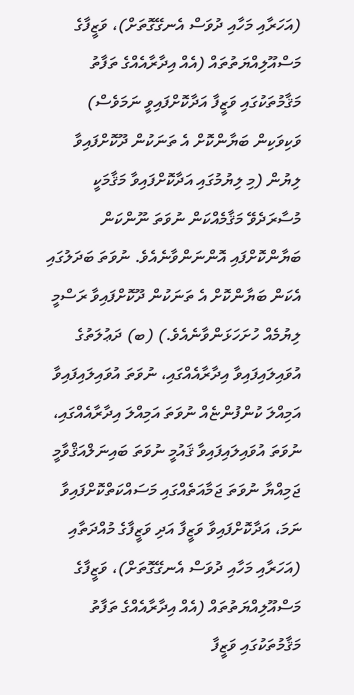(އަހަރާއި މަހާއި ދުވަސް އެނގޭގޮތަށް)، ވަޒީފާގެ މަސްއޫލިއްޔަތުތައް (އެއް އިދާރާއެއްގެ ތަފާތު މަޤާމުތަކުގައި ވަޒީފާ އަދާކޮށްފައިވީ ނަމަވެސް) ވަކިވަކިން ބަޔާންކޮށް އެ ތަނަކުން ދޫކޮށްފައިވާ ލިޔުން (މި ލިޔުމުގައި އަދާކޮށްފައިވާ މަޤާމަކީ މުސާރަދެވޭ މަޤާމެއްކަން ނުވަތަ ނޫންކަން ބަޔާންކޮށްފައި އޮންނަންވާނެއެވެ. ނުވަތަ ބަދަލުގައި އެކަން ބަޔާންކޮށް އެ ތަނަކުން ދޫކޮށްފައިވާ ރަސްމީ ލިޔުމެއް ހުށަހަޅަންވާނެއެވެ.) (ބ) ދަޢުލަތުގެ އުވައިލައިފައިވާ އިދާރާއެއްގައި، ނުވަތަ އުވައިލައިފައިވާ އަމިއްލަ ކުންފުންޏެއް ނުވަތަ އަމިއްލަ އިދާރާއެއްގައި، ނުވަތަ އުވައިލައިފައިވާ ޤައުމީ ނުވަތަ ބައިނަލްއަޤްވާމީ ޖަމިއްޔާ ނުވަތަ ޖަމާއަތެއްގައި މަސައްކަތްކޮށްފައިވާ ނަމަ، އަދާކޮށްފައިވާ ވަޒީފާ އަދި ވަޒީފާގެ މުއްދަތާއި (އަހަރާއި މަހާއި ދުވަސް އެނގޭގޮތަށް)، ވަޒީފާގެ މަސްއޫލިއްޔަތުތައް (އެއް އިދާރާއެއްގެ ތަފާތު މަޤާމުތަކުގައި ވަޒީފާ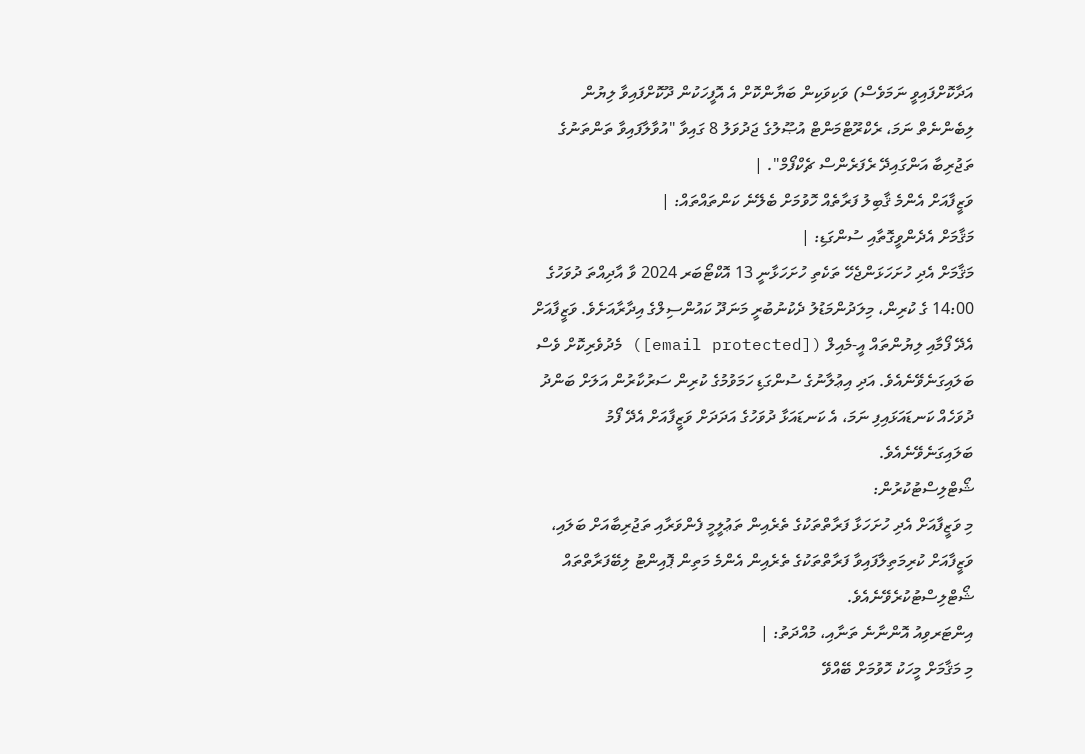އަދާކޮށްފައިވީ ނަމަވެސް) ވަކިވަކިން ބަޔާންކޮށް އެ އޮފީހަކުން ދޫކޮށްފައިވާ ލިޔުން ލިބެންނެތް ނަމަ، ރެކްރޫޓްމަންޓް އުޞޫލުގެ ޖަދުވަލު 8 ގައިވާ "އުވާލާފައިވާ ތަންތަނުގެ ތަޖުރިބާ އަންގައިދޭ ރެފަރެންސް ޗެކްފޯމް". |
ވަޒީފާއަށް އެންމެ ޤާބިލު ފަރާތެއް ހޮވުމަށް ބެލޭނެ ކަންތައްތައް: |
މަޤާމަށް އެދެންވީގޮތާއި ސުންގަޑި: |
މަޤާމަށް އެދި ހުށަހަޅަންޖެހޭ ތަކެތި ހުށަހަޅާނީ 13 އޮކްޓޯބަރ 2024 ވާ އާދިއްތަ ދުވަހުގެ 14:00 ގެ ކުރިން، މިލަދުންމަޑުލު ދެކުނުބުރީ މަނަދޫ ކައުންސިލްގެ އިދާރާއަށެވެ. ވަޒީފާއަށް އެދޭ ފޯމާއި ލިޔުންތައް އީ-މެއިލް ([email protected]) މެދުވެރިކޮށް ވެސް ބަލައިގަނެވޭނެއެވެ. އަދި އިޢުލާނުގެ ސުންގަޑި ހަމަވުމުގެ ކުރިން ސަރުކާރުން އަލަށް ބަންދު ދުވަހެއް ކަނޑައަޅައިފި ނަމަ، އެ ކަނޑައަޅާ ދުވަހުގެ އަދަދަށް ވަޒީފާއަށް އެދޭ ފޯމު ބަލައިގަނެވޭނެއެވެ.
ޝޯޓްލިސްޓުކުރުން:
މި ވަޒީފާއަށް އެދި ހުށަހަޅާ ފަރާތްތަކުގެ ތެރެއިން ތަޢުލީމީ ފެންވަރާއި ތަޖުރިބާއަށް ބަލައި، ވަޒީފާއަށް ކުރިމަތިލާފައިވާ ފަރާތްތަކުގެ ތެރެއިން އެންމެ މަތިން ޕޮއިންޓު ލިބޭފަރާތްތައް ޝޯޓްލިސްޓުކުރެވޭނެއެވެ.
އިންޓަރވިއު އޮންނާނެ ތަނާއި، މުއްދަތު: |
މި މަޤާމަށް މީހަކު ހޮވުމަށް ބޭއްވޭ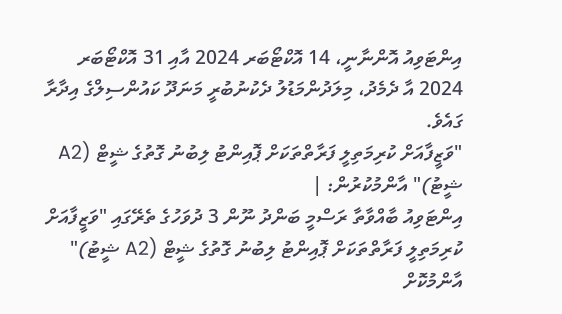އިންޓަވިއު އޮންނާނީ، 14 އޮކްޓޯބަރ 2024 އާއި 31 އޮކްޓޯބަރ 2024 އާ ދެމެދު، މިލަދުންމަޑުލު ދެކުނުބުރީ މަނަދޫ ކައުންސިލްގެ އިދާރާ ގައެވެ.
"ވަޒީފާއަށް ކުރިމަތިލީ ފަރާތްތަކަށް ޕޮއިންޓު ލިބުނު ގޮތުގެ ޝީޓް (A2 ޝީޓު)" އާންމުކުރުން: |
އިންޓަވިއު ބާއްވާތާ ރަސްމީ ބަންދު ނޫން 3 ދުވަހުގެ ތެރޭގައި "ވަޒީފާއަށް ކުރިމަތިލީ ފަރާތްތަކަށް ޕޮއިންޓު ލިބުނު ގޮތުގެ ޝީޓް (A2 ޝީޓު)" އާންމުކޮށް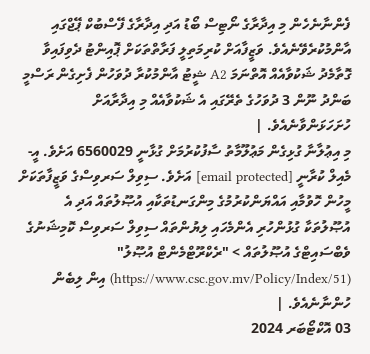ފެންނާނެހެން މި އިދާރާގެ ނޯޓިސް ބޯޑު އަދި އިދާރާގެ ފޭސްބުކް ޕޭޖްގައި އާންމުކުރެވޭނެއެވެ. ވަޒީފާއަށް ކުރިމަތިލީ ފަރާތްތަކަށް ޕޮއިންޓު ދެވިފައިވާ ގޮތާމެދު ޝަކުވާއެއް އޮތްނަމަ A2 ޝީޓު އާންމުކުރާ ދުވަހުން ފެށިގެން ރަސްމީ ބަންދު ނޫން 3 ދުވަހުގެ ތެރޭގައި އެ ޝަކުވާއެއް މި އިދާރާއަށް ހުށަހަޅަންވާނެއެވެ. |
މި އިޢުލާނާ ގުޅިގެން މަޢުލޫމާތު ސާފުކުރުމަށް ގުޅާނީ 6560029 އަށެވެ. އީ-މެއިލް ކުރާނީ [email protected] އަށެވެ. ސިވިލް ސަރވިސްގެ ވަޒީފާތަކަށް މީހުން ހޮވުމާއި އައްޔަންކުރުމުގެ މިންގަނޑުތަކާއި އުޞޫލުތައް އަދި އެ އުޞޫލުތަކާ ގުޅުންހުރި އެންމެހައި ލިޔުންތައް ސިވިލް ސަރވިސް ކޮމިޝަނުގެ ވެބްސައިޓްގެ އުޞޫލުތައް > "ރެކްރޫޓްމެންޓް އުޞޫލު" (https://www.csc.gov.mv/Policy/Index/51) އިން ލިބެން ހުންނާނެއެވެ. |
03 އޮކްޓޯބަރ 2024